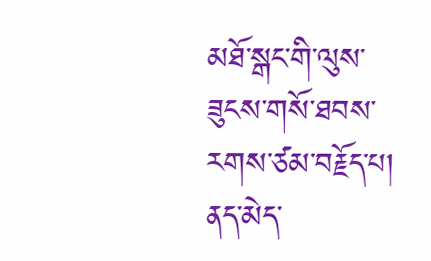མཐོ་སྒང་གི་ལུས་ཟུངས་གསོ་ཐབས་རགས་ཙམ་བརྗོད་པ།
ནད་མེད་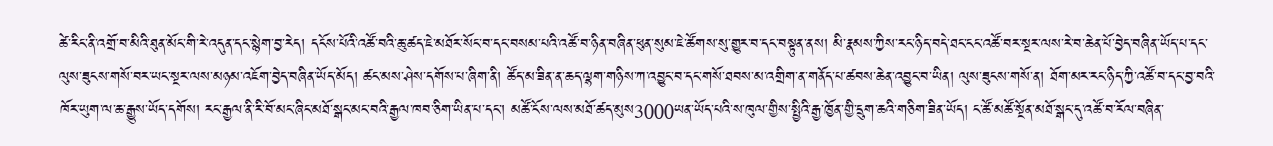ཚེ་རིང་ནི་འགྲོ་བ་མིའི་ཐུན་མོང་གི་རེ་འདུན་དང་སྙེག་བྱ་རེད། དངོས་པོའི་འཚོ་བའི་ཆུ་ཚད་ཇེ་མཐོར་སོང་བ་དང་བསམ་པའི་འཚོ་བ་ཉིན་བཞིན་ཕུན་སུམ་ཇེ་ཚོགས་སུ་གྱུར་བ་དང་བསྟུན་ནས། མི་རྣམས་ཀྱིས་རང་ཉིད་བདེ་ཐང་ངང་འཚོ་བར་སྔར་ལས་རེ་བ་ཆེན་པོ་བྱེད་བཞིན་ཡོད་པ་དང་ལུས་ཟུངས་གསོ་བར་ཡང་སྔར་ལས་མཉམ་འཇོག་བྱེད་བཞིན་ཡོད་མོད། ཚང་མས་ཤེས་དགོས་པ་ཞིག་ནི། ཚོད་མ་ཟིན་ན་ཆད་ལྷག་གཉིས་ཀ་འབྱུང་བ་དང་གསོ་ཐབས་མ་འགྲིག་ན་གནོད་པ་ཚབས་ཆེན་འབྱུང་བ་ཡིན། ལུས་ཟུངས་གསོ་ན། ཐོག་མར་རང་ཉིད་ཀྱི་འཚོ་བ་དང་བྱ་བའི་ཁོར་ཡུག་ལ་ཆ་རྒྱུས་ཡོད་དགོས། རང་རྒྱལ་ནི་རི་བོ་མང་ཞིང་མཐོ་སྒང་མང་བའི་རྒྱལ་ཁབ་ཅིག་ཡིན་པ་དང་། མཚོ་ངོས་ལས་མཐོ་ཚད་མུས3000ཡན་ཡོད་པའི་ས་ཁུལ་གྱིས་སྤྱིའི་རྒྱ་ཁྱོན་གྱི་དྲུག་ཆའི་གཅིག་ཟིན་ཡོད། ང་ཚོ་མཚོ་སྔོན་མཐོ་སྒང་དུ་འཚོ་བ་རོལ་བཞིན་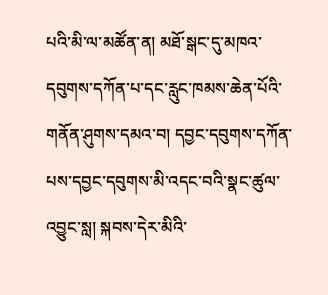པའི་མི་ལ་མཚོན་ན། མཐོ་སྒང་དུ་མཁའ་དབུགས་དཀོན་པ་དང་རླུང་ཁམས་ཆེན་པོའི་གནོན་ཤུགས་དམའ་བ། དབྱང་དབུགས་དཀོན་པས་དབྱང་དབུགས་མི་འདང་བའི་སྣང་ཚུལ་འབྱུང་སླ། སྐབས་དེར་མིའི་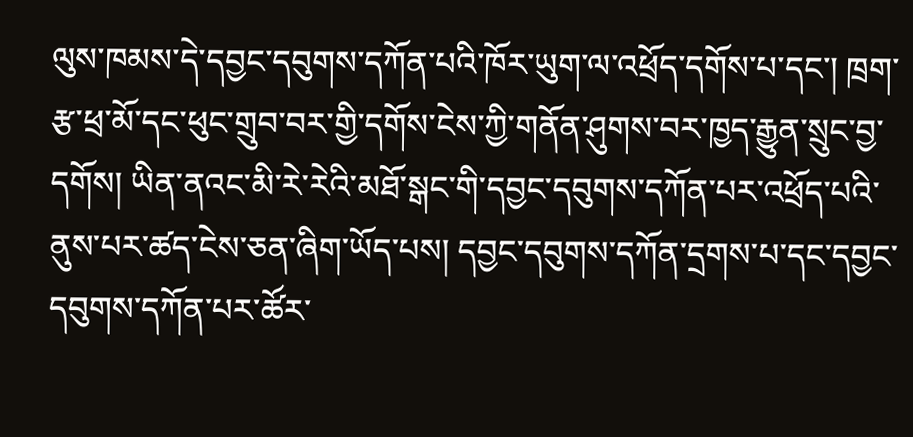ལུས་ཁམས་དེ་དབྱང་དབུགས་དཀོན་པའི་ཁོར་ཡུག་ལ་འཕྲོད་དགོས་པ་དང་། ཁྲག་རྩ་ཕྲ་མོ་དང་ཕུང་གྲུབ་བར་གྱི་དགོས་ངེས་ཀྱི་གནོན་ཤུགས་བར་ཁྱད་རྒྱུན་སྲུང་བྱ་དགོས། ཡིན་ནའང་མི་རེ་རེའི་མཐོ་སྒང་གི་དབྱང་དབུགས་དཀོན་པར་འཕྲོད་པའི་ནུས་པར་ཚད་ངེས་ཅན་ཞིག་ཡོད་པས། དབྱང་དབུགས་དཀོན་དྲགས་པ་དང་དབྱང་དབུགས་དཀོན་པར་ཚོར་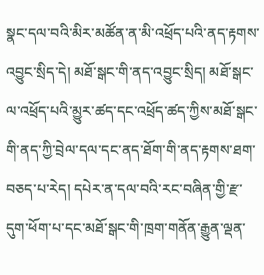སྣང་དལ་བའི་མིར་མཚོན་ན་མི་འཕྲོད་པའི་ནད་རྟགས་འབྱུང་སྲིད་དེ། མཐོ་སྒང་གི་ནད་འབྱུང་སྲིད། མཐོ་སྒང་ལ་འཕྲོད་པའི་མྱུར་ཚད་དང་འཕྲོད་ཚད་ཀྱིས་མཐོ་སྒང་གི་ནད་ཀྱི་བྲེལ་དལ་དང་ནད་ཐོག་གི་ནད་རྟགས་ཐག་བཅད་པ་རེད། དཔེར་ན་དལ་བའི་རང་བཞིན་གྱི་རྫ་དུག་ཕོག་པ་དང་མཐོ་སྒང་གི་ཁྲག་གནོན་རྒྱུན་ལྡན་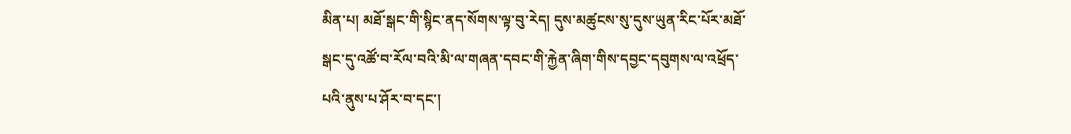མིན་པ། མཐོ་སྒང་གི་སྙིང་ནད་སོགས་ལྟ་བུ་རེད། དུས་མཚུངས་སུ་དུས་ཡུན་རིང་པོར་མཐོ་སྒང་དུ་འཚོ་བ་རོལ་བའི་མི་ལ་གཞན་དབང་གི་རྐྱེན་ཞིག་གིས་དབྱང་དབུགས་ལ་འཕྲོད་པའི་ནུས་པ་ཤོར་བ་དང་།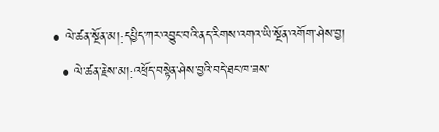• ལེ་ཚན་སྔོན་མ།:དཔྱིད་ཀར་འབྱུང་བའི་ནད་རིགས་འགའ་ཡི་སྔོན་འགོག་ཤེས་བྱ།
  • ལེ་ཚན་རྗེས་མ།:འཕྲོད་བསྟེན་ཤེས་བྱའི་བདེ་ཐང་ཁ་ཟས་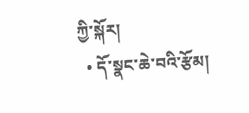ཀྱི་སྐོར།
  • དོ་སྣང་ཆེ་བའི་རྩོམ།